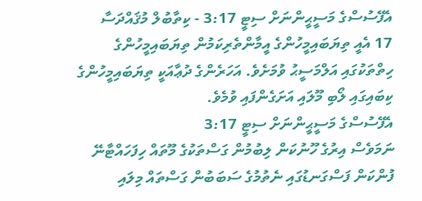އެފޭސުސްގެ މަސީޙީންނަށް ސިޓީ 3:17 - ކިތާބުލް މުޤައްދަސާ
17 އެއީ ތިޔަބައިމީހުންގެ އީމާންތެރިކަމުން ތިޔަބައިމީހުންގެ ހިތްތަކުގައި އަލްމަސީޙު ވުމަށެވެ. އަހަރެންގެ ދުޢާއަކީ ތިޔަބައިމީހުންގެ ކިބައިގައި ލޯބި މޫލައި އަށަގެންފައި ވުމެވެ.
އެފޭސުސްގެ މަސީޙީންނަށް ސިޓީ 3:17
ނަމަވެސް އިރުގެ ހޫނުކަން ލިބުމުން ގަސްތަކުގެ މޫތައް ހިފަހައްޓާނޭ ފުންކަން ފަސްގަނޑުގައި ނެތުމުގެ ސަބަބުން ގަސްތައް މިލައި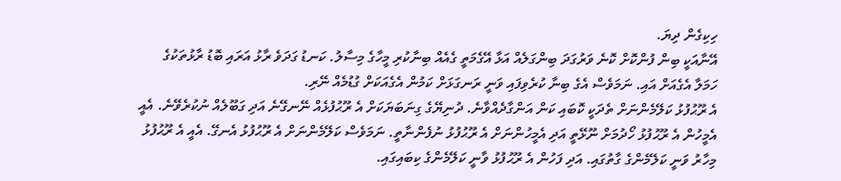ހިކިގެން ދިޔަ.
އޭނާއަކީ ބިން ފުންކޮށް ކޮނެ ވަރުގަދަ ބިންގަލެއް އަޅާ އޭގެމަތީ ގެއެއް ބިނާކުރި މީހާގެ މިސާލު. ކަނޑު ގަދަވެ ރާޅު އަރައި ބޮޑު ރާޅުތަކުގެ ހަމަލާ އެގެއަށް އައި. ނަމަވެސް އެގެ ބިނާ ކުރެވިފައި ވަނީ ރަނގަޅަށް ކަމުން އެގެއަކަށް ގުޑުމެއް ނޭރި.
އެ ރޫޙުފުޅު ކަލޭމެންނަށް ތެދަކީ ކޮބައި ކަން އަންގާދެއްވާނެ. ދުނިޔޭގެ ގިނަބަޔަކަށް އެ ރޫޙުފުޅެއް ނޭނގޭނެ އަދި ގަބޫލެއް ނުކުރެވޭނެ. އެއީ އެމީހުން އެ ރޫޙުފުޅު ހޯދުމަށް ނޫޅޭތީ އަދި އެމީހުންނަށް އެ ރޫޙުފުޅު ނުފެންނާތީ. ނަމަވެސް ކަލޭމެންނަށް އެ ރޫޙުފުޅު އެނގޭ. އެއީ އެ ރޫޙުފުޅު މިހާރު ވަނީ ކަލޭމެންގެ ގާތުގައި. އަދި ފަހުން އެ ރޫޙުފުޅު ވާނީ ކަލޭމެންގެ ކިބައިގައި.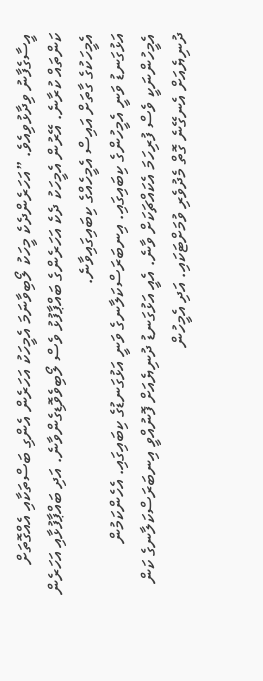އީސާގެފާނު ވިދާޅުވިއެވެ. ”އަހަރެންދެކެ މީހަކު ލޯބިވާނަމަ އެމީހަކު އަހަރެން އެންގި ބަސްތަކާއި އެއްގޮތަށް ކަންތައް ކުރާނެ. އޭރުން އެމީހަކު ދެކެ އަހަރެންގެ ބައްޕާފުޅު ވެސް ލޯބިވެވޮޑިގެންވާނެ. އަދި ބައްޕާފުޅާއި އަހަރެން އެމީހަކުގެ ގާތަށް އައިސް އެމީހެއްގެ ކިބައިގައިވާނެ.
އަޅުގަނޑު ވަނީ އެމީހުންގެ ކިބައިގައި. އިނބަރަސްކަލާނގެ ވަނީ އަޅުގަނޑުގެ ކިބައިގައި. އެހެންކަމުން އެމީހުންނަކީ ވެސް ފުރިހަމަ އެކައްޗަކަށް ވާނެ. އެއީ އަޅުގަނޑު ދުނިޔެއަށް ފޮނުއްވީ އިނބަރަސްކަލާނގެ ކަން ދުނިޔެއަށް އެނގޭނެ ގޮތް މެދުވެރި ވުމަށްޓަކައި. އަދި އެމީހުން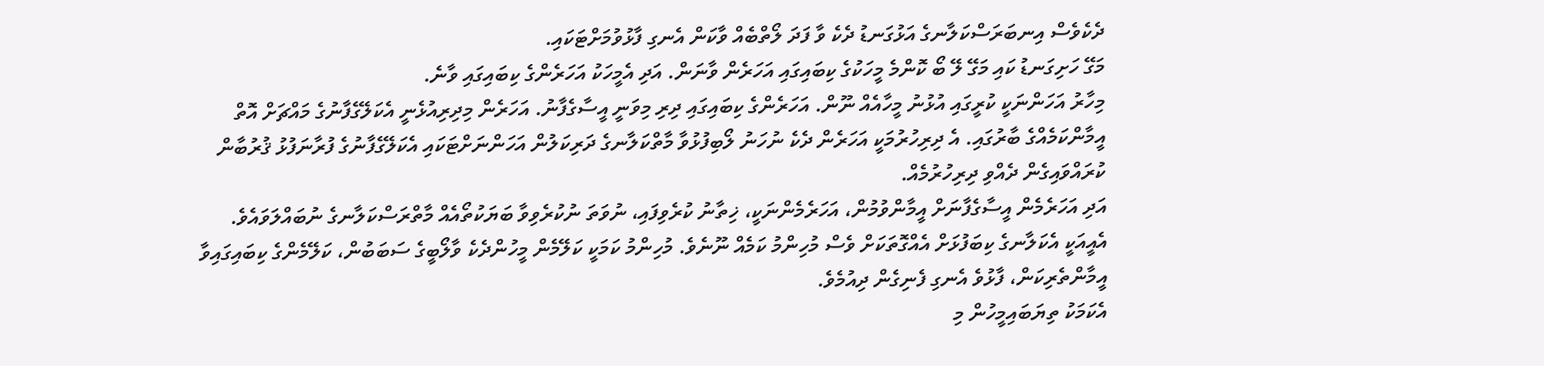ދެކެވެސް އިނބަރަސްކަލާނގެ އަޅުގަނޑު ދެކެ ވާ ފަދަ ލޯތްބެއް ވާކަން އެނގި ފާޅުވުމަށްޓަކައި.
މަގޭ ހަށިގަނޑު ކައި މަގޭ ލޭ ބޯ ކޮންމެ މީހަކުގެ ކިބައިގައި އަހަރެން ވާނަން. އަދި އެމީހަކު އަހަރެންގެ ކިބައިގައި ވާނެ.
މިހާރު އަހަންނަކީ ކުރީގައި އުޅުނު މީހާއެއް ނޫން. އަހަރެންގެ ކިބައިގައި ދިރި މިވަނީ އީސާގެފާނު. އަހަރެން މިދިރިއުޅެނީ އެކަލޭގެފާނުގެ މައްޗަށް އޮތް އީމާންކަމެއްގެ ބާރުގައި. އެ ދިރިހުރުމަކީ އަހަރެން ދެކެ ނުހަނު ލޯބިފުޅުވާ މާތްކަލާނގެ ދަރިކަލުން އަހަންނަށްޓަކައި އެކަލޭގެފާނުގެ ފުރާނަފުޅު ޤުރުބާން ކުރައްވައިގެން ދެއްވި ދިރިހުރުމެއް.
އަދި އަހަރެމެން އީސާގެފާނަށް އީމާންވުމުން، އަހަރެމެންނަކީ، ޚިތާނު ކުރެވިފައި، ނުވަތަ ނުކުރެވިވާ ބަޔަކުތޯއެއް މާތްރަސްކަލާނގެ ނުބައްލަވައެވެ. އެއީއަކީ އެކަލާނގެ ކިބަފުޅަށް އެއްގޮތަކަށް ވެސް މުހިންމު ކަމެއް ނޫނެވެ. މުހިންމު ކަމަކީ ކަލޭމެން މީހުންދެކެ ވާލޯބީގެ ސަބަބުން، ކަލޭމެންގެ ކިބައިގައިވާ އީމާންތެރިކަން، ފާޅުވެ އެނގި ފެނިގެން ދިއުމެވެ.
އެކަމަކު ތިޔަބައިމީހުން މި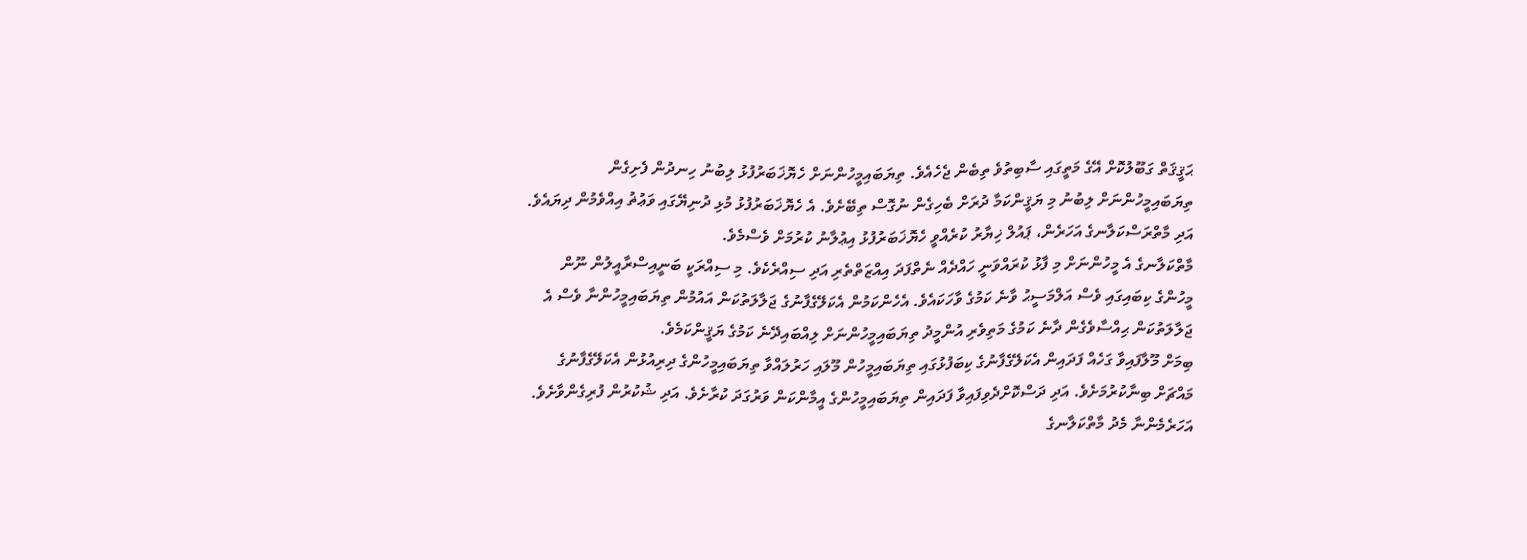ޙަޤީޤަތް ގަބޫލުކޮށް އޭގެ މަތީގައި ސާބިތުވެ ތިބެން ޖެހެއެވެ. ތިޔަބައިމީހުންނަށް ހެޔޮޚަބަރުފުޅު ލިބުނު ހިނދުން ފެށިގެން ތިޔަބައިމީހުންނަށް ލިބުނު މި ޔަޤީންކަމާ ދުރަށް ބެހިގެން ނުގޮސް ތިބޭށެވެ. އެ ހެޔޮޚަބަރުފުޅު މުޅި ދުނިޔޭގައި ވަޢުޡު އިއްވެމުން ދިޔައެވެ. އަދި މާތްރަސްކަލާނގެ އަހަރެން، ޕައުލް ޚިޔާރު ކުރެއްވީ ހެޔޮޚަބަރުފުޅު އިޢުލާނު ކުރުމަށް ވެސްމެވެ.
މާތްކަލާނގެ އެ މީހުންނަށް މި ފާޅު ކުރައްވަނީ ހައްދެއް ނެތްފަދަ އިއްޒަތްތެރި އަދި ސިއްރެކެވެ. މި ސިއްރަކީ ބަނީއިސްރާއީލުން ނޫން މީހުންގެ ކިބައިގައި ވެސް އަލްމަސީޙު ވާނެ ކަމުގެ ވާހަކައެވެ. އެހެންކަމުން އެކަލޭގެފާނުގެ ޖަލާލަތުކަން އައުމުން ތިޔަބައިމީހުންނާ ވެސް އެ ޖަލާލަތުކަން ޙިއްސާވެގެން ދާނެ ކަމުގެ މަތިވެރި އުންމީދު ތިޔަބައިމީހުންނަށް ލިއްބައިދޭނެ ކަމުގެ ޔަޤީންކަމެވެ.
ބިމަށް މޫލާފައިވާ ގަހެއް ފަދައިން އެކަލޭގެފާނުގެ ކިބަފުޅުގައި ތިޔަބައިމީހުން މޫލައި ހަރުލައްވާ ތިޔަބައިމީހުންގެ ދިރިއުޅުން އެކަލޭގެފާނުގެ މައްޗަށް ބިނާކުރުމަށެވެ. އަދި ދަސްކޮށްދެވިފައިވާ ފަދައިން ތިޔަބައިމީހުންގެ އީމާންކަން ވަރުގަދަ ކުރާށެވެ. އަދި ޝުކުރުން ފުރިގެންވާށެވެ.
އަހަރެމެންނާ މެދު މާތްކަލާނގެ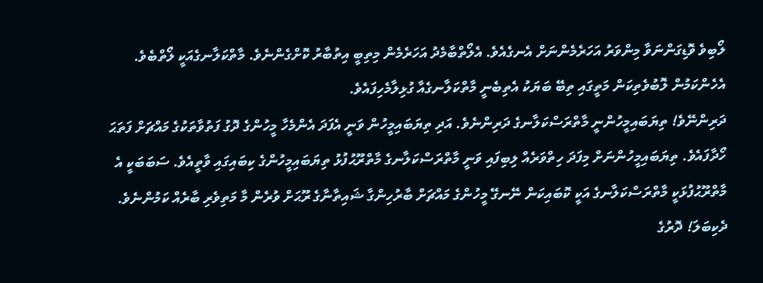ލޯބިވެ ވޮޑިގަންނަވާ މިންވަރު އަހަރެމެންނަށް އެނގެއެވެ. އެލޯތްބާމެދު އަހަރެމެން މިތިބީ އިތުބާރު ކޮށްގެންނެވެ. މާތްކަލާނގެއަކީ ލޯތްބެވެ. އެހެންކަމުން ލޮބުވެތިކަން މަތީގައި ތިބޭ ބަޔަކު އެތިބެނީ މާތްކަލާނގެއާ ގުޅިލާމެހިފައެވެ.
ދަރިންނޭވެ! ތިޔަބައިމީހުންނީ މާތްރަސްކަލާނގެ ދަރިންނެވެ. އަދި ތިޔަބައިމީހުން ވަނީ އެފަދަ އެންމެހާ މީހުންގެ ދޮގު ފަތުވާތަކުގެ މައްޗަށް ފަތަޙަ ހޯދާފައެވެ. ތިޔަބައިމީހުންނަށް މިފަދަ ހިތްވަރެއް ލިބިފައި ވަނީ މާތްރަސްކަލާނގެ މާތްރޫޙުފުޅު ތިޔަބައިމީހުންގެ ކިބައިގައި ވާތީއެވެ. ސަބަބަކީ އެ މާތްރޫޙުފުޅަކީ މާތްރަސްކަލާނގެ އަކީ ކޮބައިކަން ނޭނގޭ މީހުންގެ މައްޗަށް ބާރުހިންގާ ޝައިތާނާގެ ރޫޙަށް ވުރެން މާ މަތިވެރި ބާރެއް ކަމުންނެވެ.
ދެކިބަލަ! ދޮރުގެ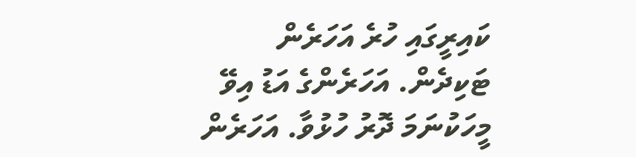ކައިރީގައި ހުރެ އަހަރެން ޓަކިދެން. އަހަރެންގެ އަޑު އިވޭ މީހަކުނަމަ ދޮރު ހުޅުވާ. އަހަރެން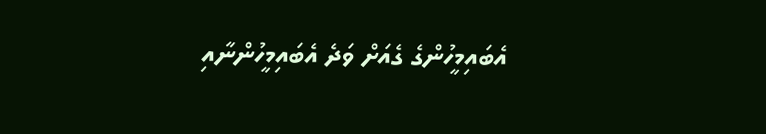އެބައިމީހުންގެ ގެއަށް ވަދެ އެބައިމީހުންނާއި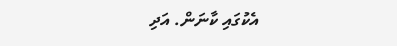އެކުގައި ކާނަން. އަދި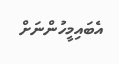އެބައިމީހުންނަށް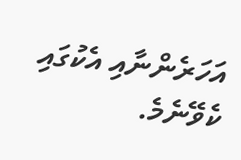އަހަރެންނާއި އެކުގައި ކެވޭނެމެ.